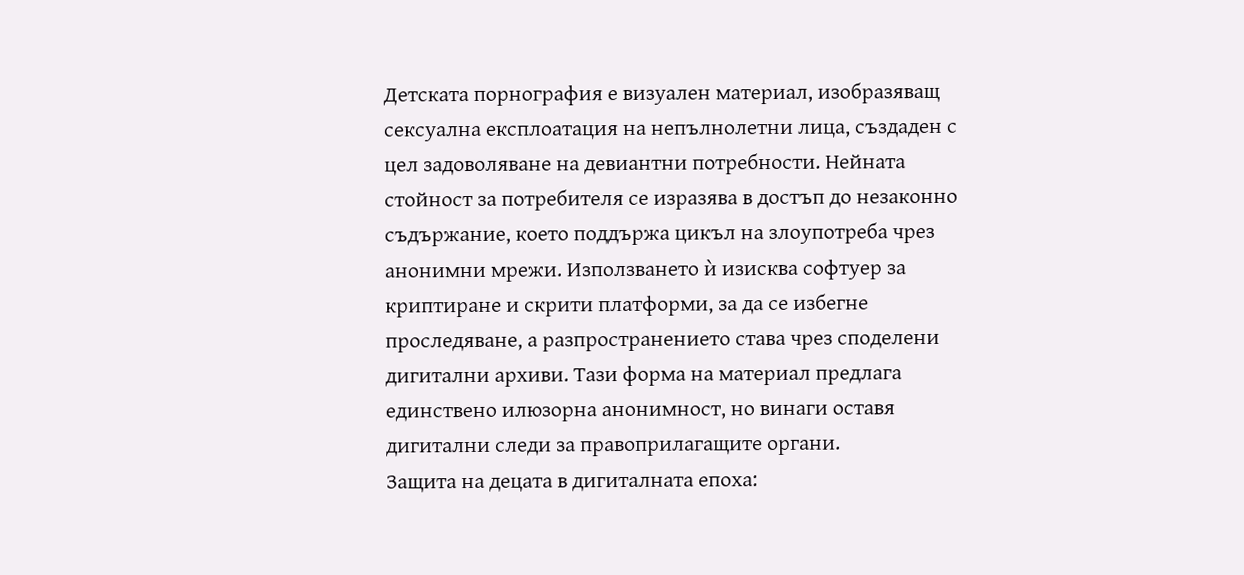Детската порнография е визуален материал, изобразяващ сексуална експлоатация на непълнолетни лица, създаден с цел задоволяване на девиантни потребности. Нейната стойност за потребителя се изразява в достъп до незаконно съдържание, което поддържа цикъл на злоупотреба чрез анонимни мрежи. Използването ѝ изисква софтуер за криптиране и скрити платформи, за да се избегне проследяване, а разпространението става чрез споделени дигитални архиви. Тази форма на материал предлага единствено илюзорна анонимност, но винаги оставя дигитални следи за правоприлагащите органи.
Защита на децата в дигиталната епоха: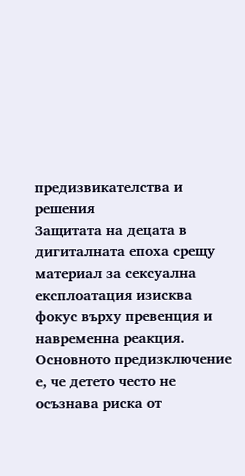предизвикателства и решения
Защитата на децата в дигиталната епоха срещу материал за сексуална експлоатация изисква фокус върху превенция и навременна реакция. Основното предизключение е, че детето често не осъзнава риска от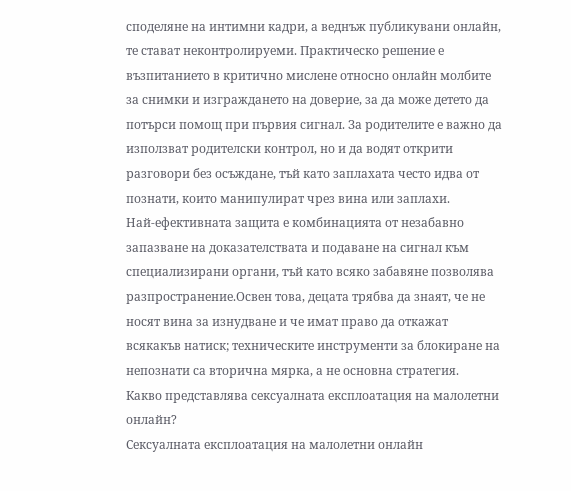споделяне на интимни кадри, а веднъж публикувани онлайн, те стават неконтролируеми. Практическо решение е възпитанието в критично мислене относно онлайн молбите за снимки и изграждането на доверие, за да може детето да потърси помощ при първия сигнал. За родителите е важно да използват родителски контрол, но и да водят открити разговори без осъждане, тъй като заплахата често идва от познати, които манипулират чрез вина или заплахи.
Най-ефективната защита е комбинацията от незабавно запазване на доказателствата и подаване на сигнал към специализирани органи, тъй като всяко забавяне позволява разпространение.Освен това, децата трябва да знаят, че не носят вина за изнудване и че имат право да откажат всякакъв натиск; техническите инструменти за блокиране на непознати са вторична мярка, а не основна стратегия.
Какво представлява сексуалната експлоатация на малолетни онлайн?
Сексуалната експлоатация на малолетни онлайн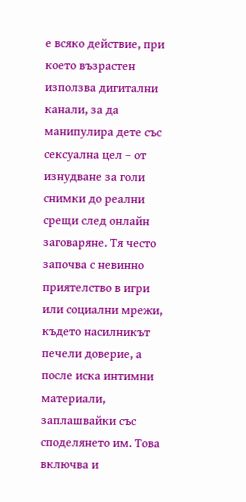е всяко действие, при което възрастен използва дигитални канали, за да манипулира дете със сексуална цел – от изнудване за голи снимки до реални срещи след онлайн заговаряне. Тя често започва с невинно приятелство в игри или социални мрежи, където насилникът печели доверие, а после иска интимни материали, заплашвайки със споделянето им. Това включва и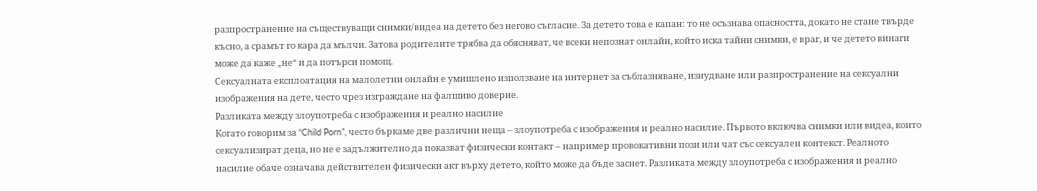разпространение на съществуващи снимки/видеа на детето без негово съгласие. За детето това е капан: то не осъзнава опасността, докато не стане твърде късно, а срамът го кара да мълчи. Затова родителите трябва да обясняват, че всеки непознат онлайн, който иска тайни снимки, е враг, и че детето винаги може да каже „не“ и да потърси помощ.
Сексуалната експлоатация на малолетни онлайн е умишлено използване на интернет за съблазняване, изнудване или разпространение на сексуални изображения на дете, често чрез изграждане на фалшиво доверие.
Разликата между злоупотреба с изображения и реално насилие
Когато говорим за “Child Porn”, често бъркаме две различни неща – злоупотреба с изображения и реално насилие. Първото включва снимки или видеа, които сексуализират деца, но не е задължително да показват физически контакт – например провокативни пози или чат със сексуален контекст. Реалното насилие обаче означава действителен физически акт върху детето, който може да бъде заснет. Разликата между злоупотреба с изображения и реално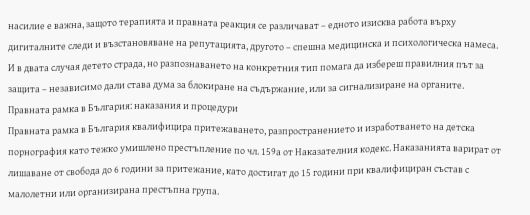насилие е важна, защото терапията и правната реакция се различават – едното изисква работа върху дигиталните следи и възстановяване на репутацията, другото – спешна медицинска и психологическа намеса. И в двата случая детето страда, но разпознаването на конкретния тип помага да избереш правилния път за защита – независимо дали става дума за блокиране на съдържание, или за сигнализиране на органите.
Правната рамка в България: наказания и процедури
Правната рамка в България квалифицира притежаването, разпространението и изработването на детска порнография като тежко умишлено престъпление по чл. 159а от Наказателния кодекс. Наказанията варират от лишаване от свобода до 6 години за притежание, като достигат до 15 години при квалифициран състав с малолетни или организирана престъпна група.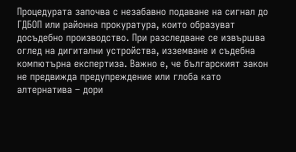Процедурата започва с незабавно подаване на сигнал до ГДБОП или районна прокуратура, които образуват досъдебно производство. При разследване се извършва оглед на дигитални устройства, изземване и съдебна компютърна експертиза. Важно е, че българският закон не предвижда предупреждение или глоба като алтернатива – дори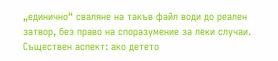„единично“ сваляне на такъв файл води до реален затвор, без право на споразумение за леки случаи.
Съществен аспект: ако детето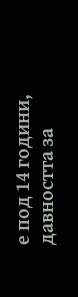е под 14 години, давността за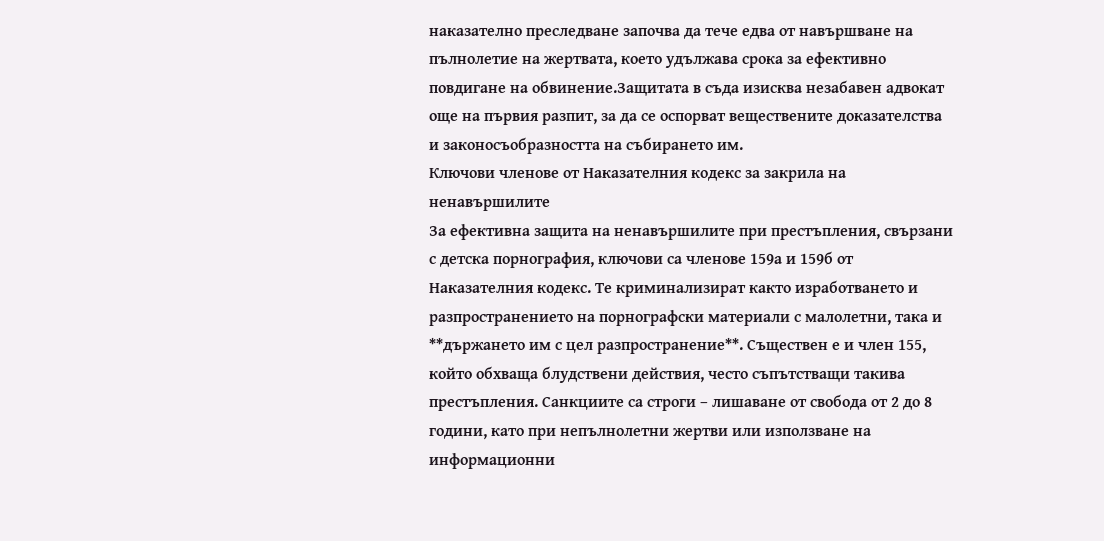наказателно преследване започва да тече едва от навършване на пълнолетие на жертвата, което удължава срока за ефективно повдигане на обвинение.Защитата в съда изисква незабавен адвокат още на първия разпит, за да се оспорват веществените доказателства и законосъобразността на събирането им.
Ключови членове от Наказателния кодекс за закрила на ненавършилите
За ефективна защита на ненавършилите при престъпления, свързани с детска порнография, ключови са членове 159а и 159б от Наказателния кодекс. Те криминализират както изработването и разпространението на порнографски материали с малолетни, така и **държането им с цел разпространение**. Съществен е и член 155, който обхваща блудствени действия, често съпътстващи такива престъпления. Санкциите са строги – лишаване от свобода от 2 до 8 години, като при непълнолетни жертви или използване на информационни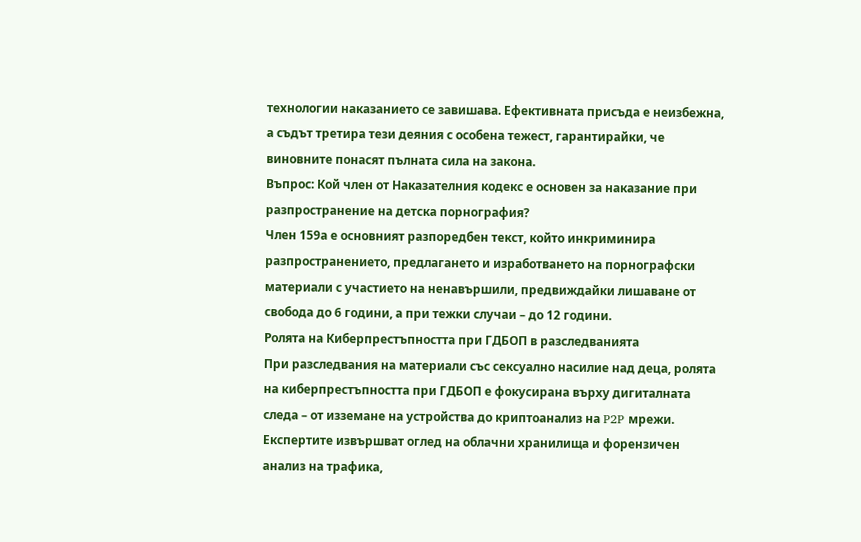технологии наказанието се завишава. Ефективната присъда е неизбежна, а съдът третира тези деяния с особена тежест, гарантирайки, че виновните понасят пълната сила на закона.
Въпрос: Кой член от Наказателния кодекс е основен за наказание при разпространение на детска порнография?
Член 159а е основният разпоредбен текст, който инкриминира разпространението, предлагането и изработването на порнографски материали с участието на ненавършили, предвиждайки лишаване от свобода до 6 години, а при тежки случаи – до 12 години.
Ролята на Киберпрестъпността при ГДБОП в разследванията
При разследвания на материали със сексуално насилие над деца, ролята на киберпрестъпността при ГДБОП е фокусирана върху дигиталната следа – от изземане на устройства до криптоанализ на P2P мрежи. Експертите извършват оглед на облачни хранилища и форензичен анализ на трафика,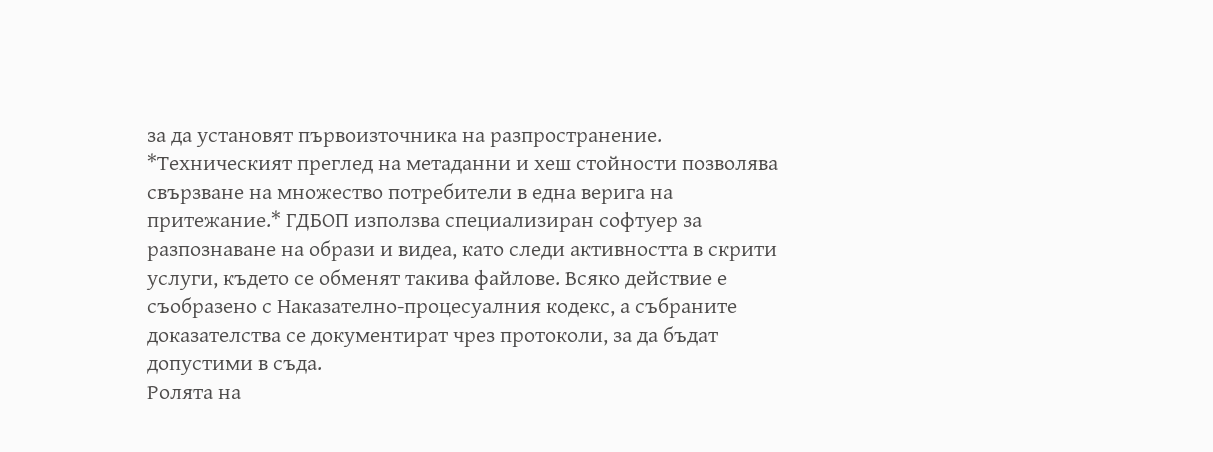за да установят първоизточника на разпространение. *Техническият преглед на метаданни и хеш стойности позволява свързване на множество потребители в една верига на притежание.* ГДБОП използва специализиран софтуер за разпознаване на образи и видеа, като следи активността в скрити услуги, където се обменят такива файлове. Всяко действие е съобразено с Наказателно-процесуалния кодекс, а събраните доказателства се документират чрез протоколи, за да бъдат допустими в съда.
Ролята на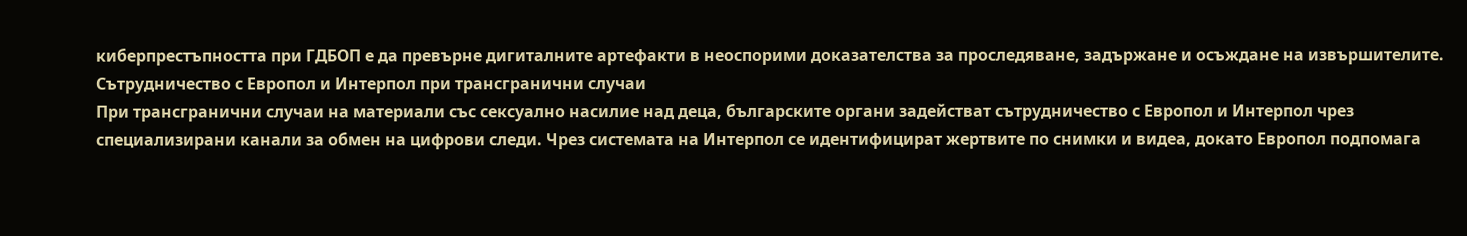киберпрестъпността при ГДБОП е да превърне дигиталните артефакти в неоспорими доказателства за проследяване, задържане и осъждане на извършителите.
Сътрудничество с Европол и Интерпол при трансгранични случаи
При трансгранични случаи на материали със сексуално насилие над деца, българските органи задействат сътрудничество с Европол и Интерпол чрез специализирани канали за обмен на цифрови следи. Чрез системата на Интерпол се идентифицират жертвите по снимки и видеа, докато Европол подпомага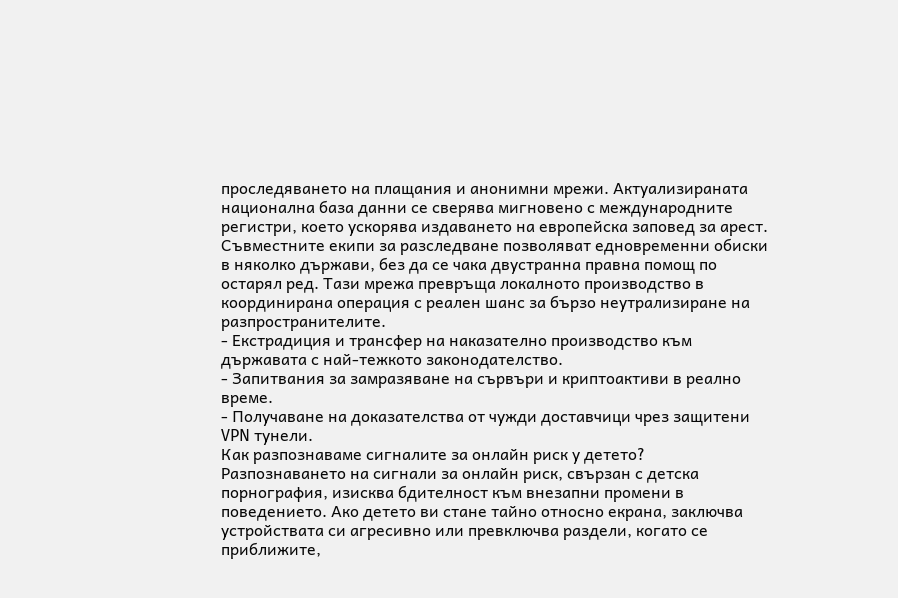проследяването на плащания и анонимни мрежи. Актуализираната национална база данни се сверява мигновено с международните регистри, което ускорява издаването на европейска заповед за арест. Съвместните екипи за разследване позволяват едновременни обиски в няколко държави, без да се чака двустранна правна помощ по остарял ред. Тази мрежа превръща локалното производство в координирана операция с реален шанс за бързо неутрализиране на разпространителите.
- Екстрадиция и трансфер на наказателно производство към държавата с най-тежкото законодателство.
- Запитвания за замразяване на сървъри и криптоактиви в реално време.
- Получаване на доказателства от чужди доставчици чрез защитени VPN тунели.
Как разпознаваме сигналите за онлайн риск у детето?
Разпознаването на сигнали за онлайн риск, свързан с детска порнография, изисква бдителност към внезапни промени в поведението. Ако детето ви стане тайно относно екрана, заключва устройствата си агресивно или превключва раздели, когато се приближите,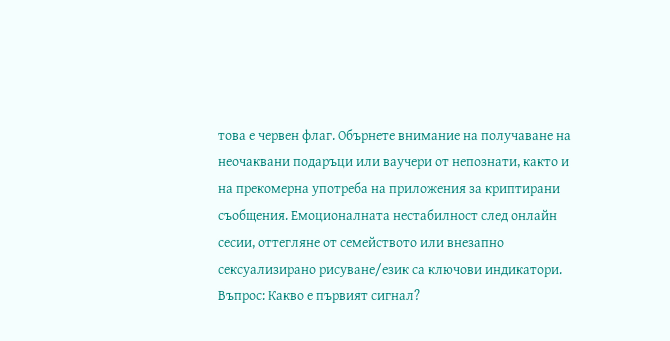това е червен флаг. Обърнете внимание на получаване на неочаквани подаръци или ваучери от непознати, както и на прекомерна употреба на приложения за криптирани съобщения. Емоционалната нестабилност след онлайн сесии, оттегляне от семейството или внезапно сексуализирано рисуване/език са ключови индикатори. Въпрос: Какво е първият сигнал?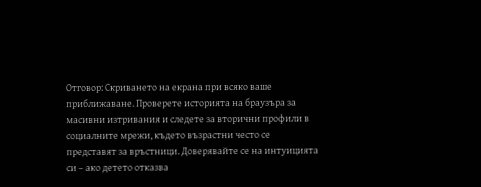Отговор: Скриването на екрана при всяко ваше приближаване. Проверете историята на браузъра за масивни изтривания и следете за вторични профили в социалните мрежи, където възрастни често се представят за връстници. Доверявайте се на интуицията си – ако детето отказва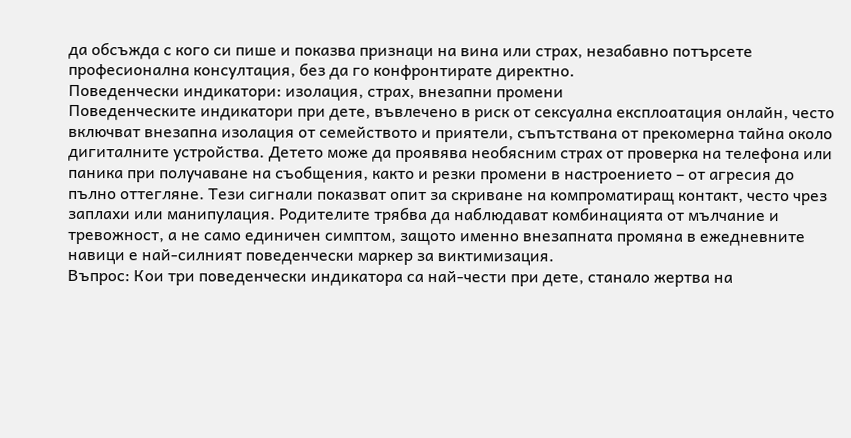да обсъжда с кого си пише и показва признаци на вина или страх, незабавно потърсете професионална консултация, без да го конфронтирате директно.
Поведенчески индикатори: изолация, страх, внезапни промени
Поведенческите индикатори при дете, въвлечено в риск от сексуална експлоатация онлайн, често включват внезапна изолация от семейството и приятели, съпътствана от прекомерна тайна около дигиталните устройства. Детето може да проявява необясним страх от проверка на телефона или паника при получаване на съобщения, както и резки промени в настроението – от агресия до пълно оттегляне. Тези сигнали показват опит за скриване на компроматиращ контакт, често чрез заплахи или манипулация. Родителите трябва да наблюдават комбинацията от мълчание и тревожност, а не само единичен симптом, защото именно внезапната промяна в ежедневните навици е най-силният поведенчески маркер за виктимизация.
Въпрос: Кои три поведенчески индикатора са най-чести при дете, станало жертва на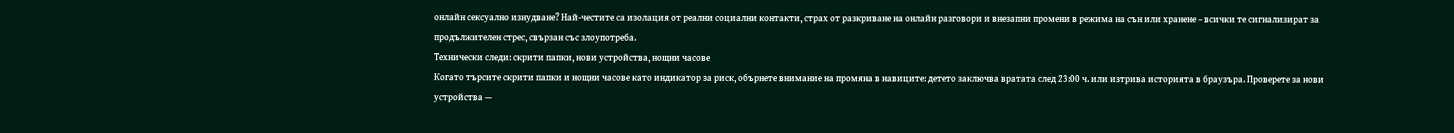онлайн сексуално изнудване? Най-честите са изолация от реални социални контакти, страх от разкриване на онлайн разговори и внезапни промени в режима на сън или хранене – всички те сигнализират за продължителен стрес, свързан със злоупотреба.
Технически следи: скрити папки, нови устройства, нощни часове
Когато търсите скрити папки и нощни часове като индикатор за риск, обърнете внимание на промяна в навиците: детето заключва вратата след 23:00 ч. или изтрива историята в браузъра. Проверете за нови устройства —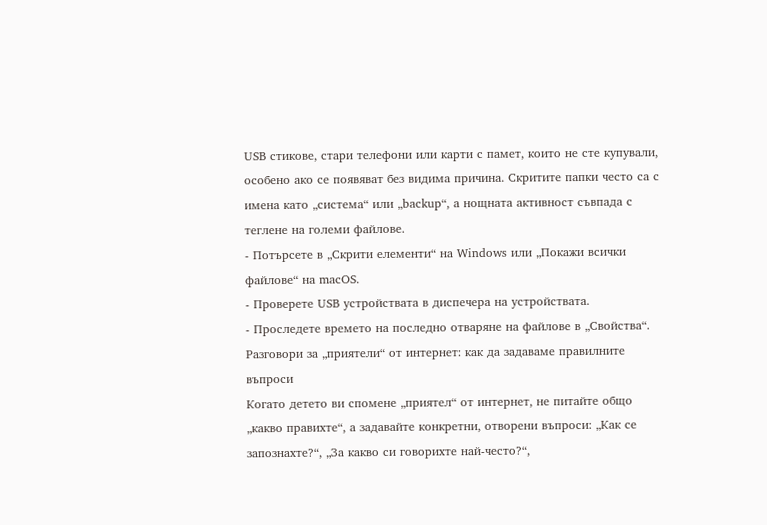USB стикове, стари телефони или карти с памет, които не сте купували, особено ако се появяват без видима причина. Скритите папки често са с имена като „система“ или „backup“, а нощната активност съвпада с теглене на големи файлове.
- Потърсете в „Скрити елементи“ на Windows или „Покажи всички файлове“ на macOS.
- Проверете USB устройствата в диспечера на устройствата.
- Проследете времето на последно отваряне на файлове в „Свойства“.
Разговори за „приятели“ от интернет: как да задаваме правилните въпроси
Когато детето ви спомене „приятел“ от интернет, не питайте общо „какво правихте“, а задавайте конкретни, отворени въпроси: „Как се запознахте?“, „За какво си говорихте най-често?“,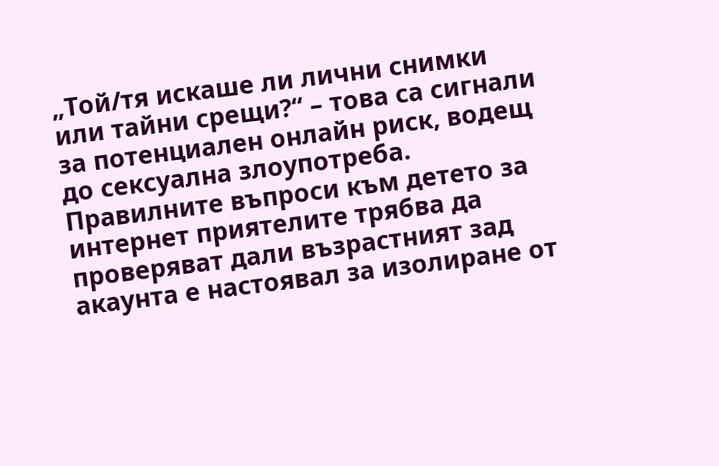„Той/тя искаше ли лични снимки или тайни срещи?“ – това са сигнали за потенциален онлайн риск, водещ до сексуална злоупотреба. Правилните въпроси към детето за интернет приятелите трябва да проверяват дали възрастният зад акаунта е настоявал за изолиране от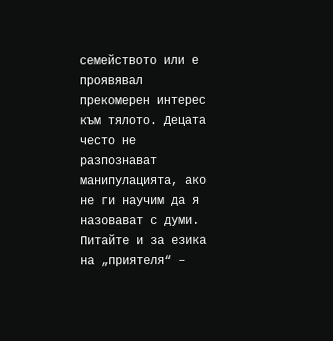семейството или е проявявал прекомерен интерес към тялото. Децата често не разпознават манипулацията, ако не ги научим да я назовават с думи. Питайте и за езика на „приятеля“ –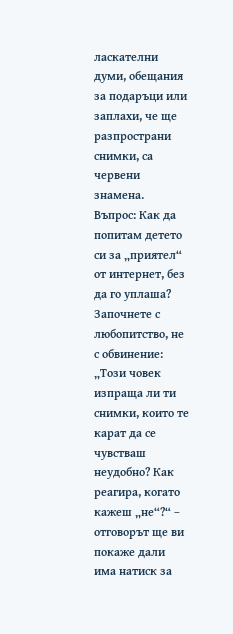ласкателни думи, обещания за подаръци или заплахи, че ще разпространи снимки, са червени знамена.
Въпрос: Как да попитам детето си за „приятел“ от интернет, без да го уплаша?
Започнете с любопитство, не с обвинение: „Този човек изпраща ли ти снимки, които те карат да се чувстваш неудобно? Как реагира, когато кажеш „не“?“ – отговорът ще ви покаже дали има натиск за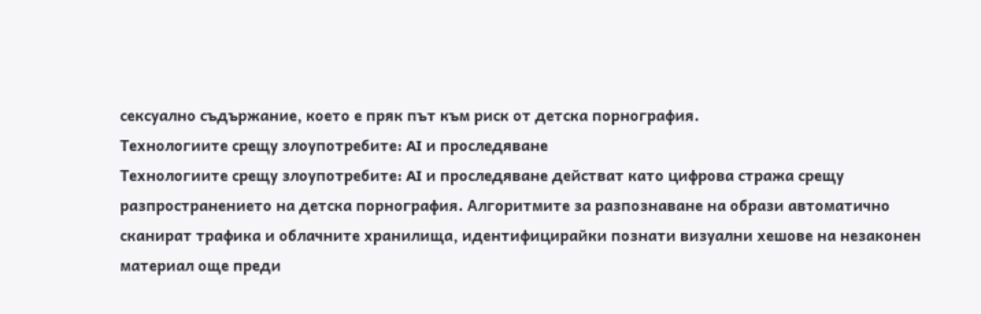сексуално съдържание, което е пряк път към риск от детска порнография.
Технологиите срещу злоупотребите: AI и проследяване
Технологиите срещу злоупотребите: AI и проследяване действат като цифрова стража срещу разпространението на детска порнография. Алгоритмите за разпознаване на образи автоматично сканират трафика и облачните хранилища, идентифицирайки познати визуални хешове на незаконен материал още преди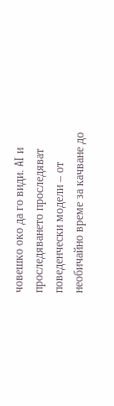човешко око да го види. AI и проследяването проследяват поведенчески модели – от необичайно време за качване до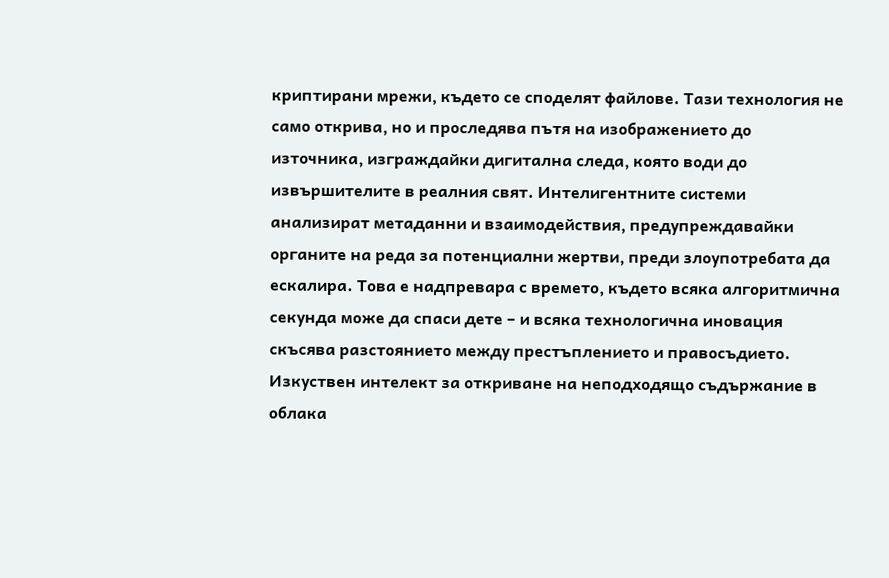криптирани мрежи, където се споделят файлове. Тази технология не само открива, но и проследява пътя на изображението до източника, изграждайки дигитална следа, която води до извършителите в реалния свят. Интелигентните системи анализират метаданни и взаимодействия, предупреждавайки органите на реда за потенциални жертви, преди злоупотребата да ескалира. Това е надпревара с времето, където всяка алгоритмична секунда може да спаси дете – и всяка технологична иновация скъсява разстоянието между престъплението и правосъдието.
Изкуствен интелект за откриване на неподходящо съдържание в облака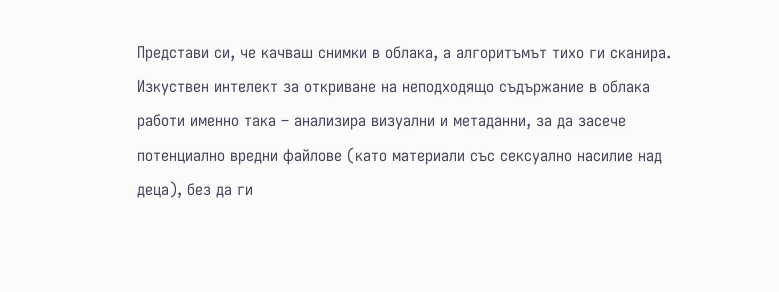Представи си, че качваш снимки в облака, а алгоритъмът тихо ги сканира. Изкуствен интелект за откриване на неподходящо съдържание в облака работи именно така – анализира визуални и метаданни, за да засече потенциално вредни файлове (като материали със сексуално насилие над деца), без да ги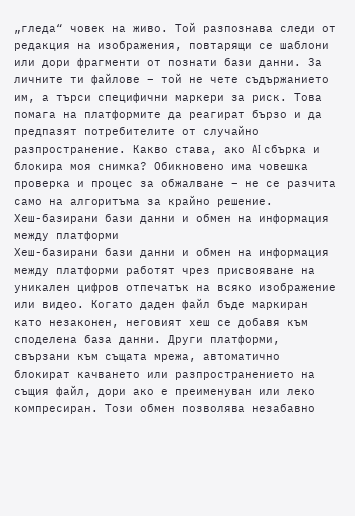„гледа“ човек на живо. Той разпознава следи от редакция на изображения, повтарящи се шаблони или дори фрагменти от познати бази данни. За личните ти файлове – той не чете съдържанието им, а търси специфични маркери за риск. Това помага на платформите да реагират бързо и да предпазят потребителите от случайно разпространение. Какво става, ако AI сбърка и блокира моя снимка? Обикновено има човешка проверка и процес за обжалване – не се разчита само на алгоритъма за крайно решение.
Хеш-базирани бази данни и обмен на информация между платформи
Хеш-базирани бази данни и обмен на информация между платформи работят чрез присвояване на уникален цифров отпечатък на всяко изображение или видео. Когато даден файл бъде маркиран като незаконен, неговият хеш се добавя към споделена база данни. Други платформи, свързани към същата мрежа, автоматично блокират качването или разпространението на същия файл, дори ако е преименуван или леко компресиран. Този обмен позволява незабавно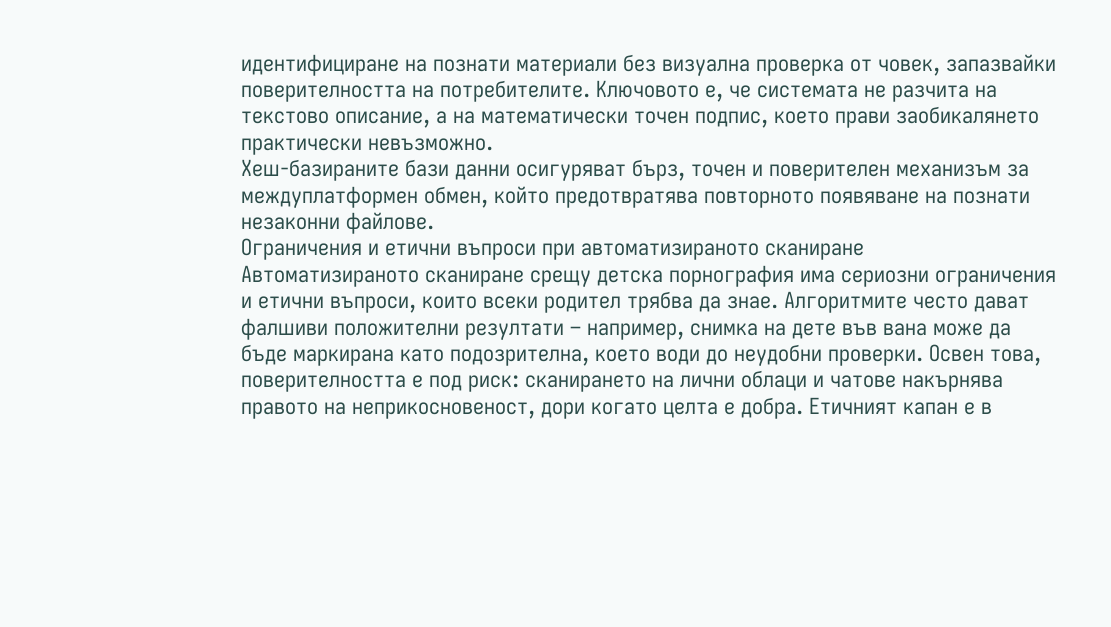идентифициране на познати материали без визуална проверка от човек, запазвайки поверителността на потребителите. Ключовото е, че системата не разчита на текстово описание, а на математически точен подпис, което прави заобикалянето практически невъзможно.
Хеш-базираните бази данни осигуряват бърз, точен и поверителен механизъм за междуплатформен обмен, който предотвратява повторното появяване на познати незаконни файлове.
Ограничения и етични въпроси при автоматизираното сканиране
Автоматизираното сканиране срещу детска порнография има сериозни ограничения и етични въпроси, които всеки родител трябва да знае. Алгоритмите често дават фалшиви положителни резултати – например, снимка на дете във вана може да бъде маркирана като подозрителна, което води до неудобни проверки. Освен това, поверителността е под риск: сканирането на лични облаци и чатове накърнява правото на неприкосновеност, дори когато целта е добра. Етичният капан е в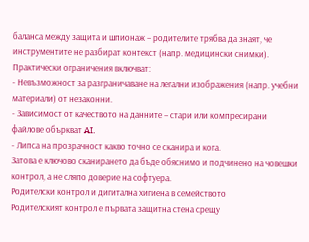баланса между защита и шпионаж – родителите трябва да знаят, че инструментите не разбират контекст (напр. медицински снимки). Практически ограничения включват:
- Невъзможност за разграничаване на легални изображения (напр. учебни материали) от незаконни.
- Зависимост от качеството на данните – стари или компресирани файлове объркват AI.
- Липса на прозрачност какво точно се сканира и кога.
Затова е ключово сканирането да бъде обяснимо и подчинено на човешки контрол, а не сляпо доверие на софтуера.
Родителски контрол и дигитална хигиена в семейството
Родителският контрол е първата защитна стена срещу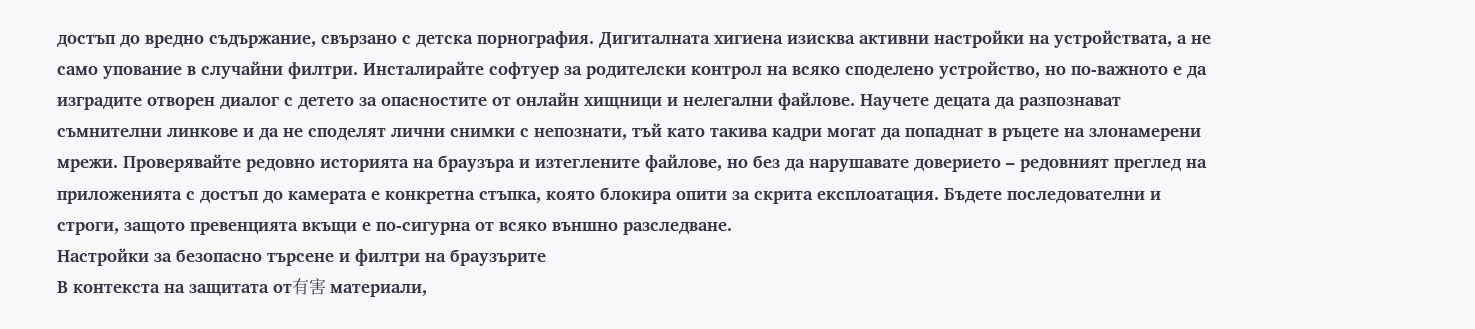достъп до вредно съдържание, свързано с детска порнография. Дигиталната хигиена изисква активни настройки на устройствата, а не само упование в случайни филтри. Инсталирайте софтуер за родителски контрол на всяко споделено устройство, но по-важното е да изградите отворен диалог с детето за опасностите от онлайн хищници и нелегални файлове. Научете децата да разпознават съмнителни линкове и да не споделят лични снимки с непознати, тъй като такива кадри могат да попаднат в ръцете на злонамерени мрежи. Проверявайте редовно историята на браузъра и изтеглените файлове, но без да нарушавате доверието – редовният преглед на приложенията с достъп до камерата е конкретна стъпка, която блокира опити за скрита експлоатация. Бъдете последователни и строги, защото превенцията вкъщи е по-сигурна от всяко външно разследване.
Настройки за безопасно търсене и филтри на браузърите
В контекста на защитата от有害 материали,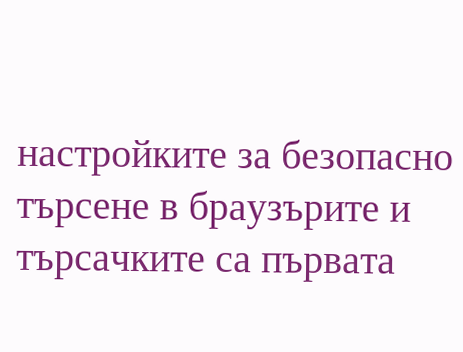настройките за безопасно търсене в браузърите и търсачките са първата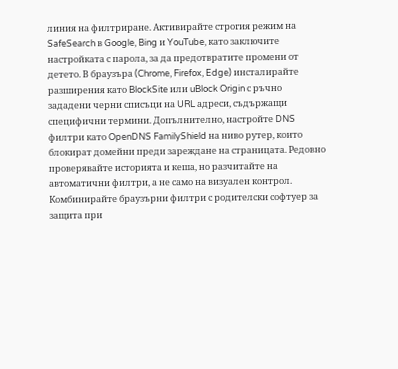линия на филтриране. Активирайте строгия режим на SafeSearch в Google, Bing и YouTube, като заключите настройката с парола, за да предотвратите промени от детето. В браузъра (Chrome, Firefox, Edge) инсталирайте разширения като BlockSite или uBlock Origin с ръчно зададени черни списъци на URL адреси, съдържащи специфични термини. Допълнително, настройте DNS филтри като OpenDNS FamilyShield на ниво рутер, които блокират домейни преди зареждане на страницата. Редовно проверявайте историята и кеша, но разчитайте на автоматични филтри, а не само на визуален контрол. Комбинирайте браузърни филтри с родителски софтуер за защита при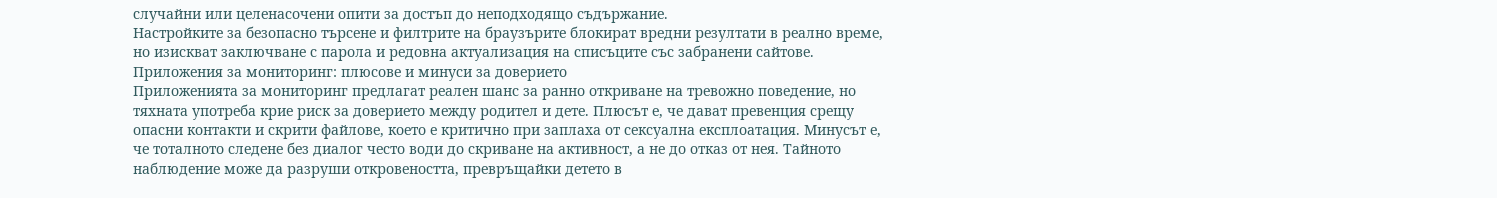случайни или целенасочени опити за достъп до неподходящо съдържание.
Настройките за безопасно търсене и филтрите на браузърите блокират вредни резултати в реално време, но изискват заключване с парола и редовна актуализация на списъците със забранени сайтове.
Приложения за мониторинг: плюсове и минуси за доверието
Приложенията за мониторинг предлагат реален шанс за ранно откриване на тревожно поведение, но тяхната употреба крие риск за доверието между родител и дете. Плюсът е, че дават превенция срещу опасни контакти и скрити файлове, което е критично при заплаха от сексуална експлоатация. Минусът е, че тоталното следене без диалог често води до скриване на активност, а не до отказ от нея. Тайното наблюдение може да разруши откровеността, превръщайки детето в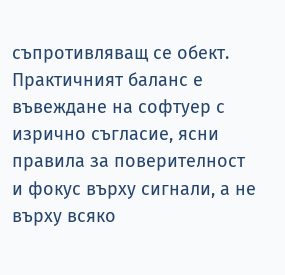съпротивляващ се обект. Практичният баланс е въвеждане на софтуер с изрично съгласие, ясни правила за поверителност и фокус върху сигнали, а не върху всяко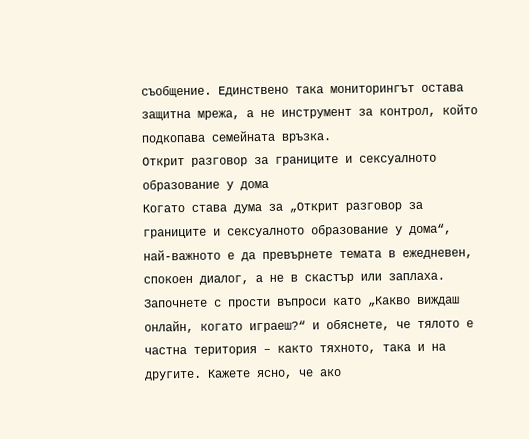съобщение. Единствено така мониторингът остава защитна мрежа, а не инструмент за контрол, който подкопава семейната връзка.
Открит разговор за границите и сексуалното образование у дома
Когато става дума за „Открит разговор за границите и сексуалното образование у дома“, най-важното е да превърнете темата в ежедневен, спокоен диалог, а не в скастър или заплаха. Започнете с прости въпроси като „Какво виждаш онлайн, когато играеш?“ и обяснете, че тялото е частна територия – както тяхното, така и на другите. Кажете ясно, че ако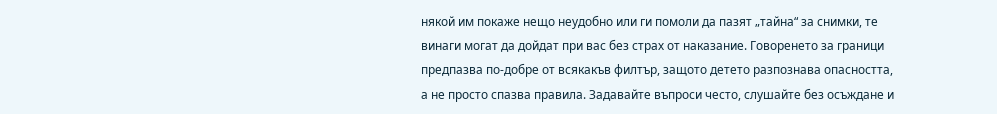някой им покаже нещо неудобно или ги помоли да пазят „тайна“ за снимки, те винаги могат да дойдат при вас без страх от наказание. Говоренето за граници предпазва по-добре от всякакъв филтър, защото детето разпознава опасността, а не просто спазва правила. Задавайте въпроси често, слушайте без осъждане и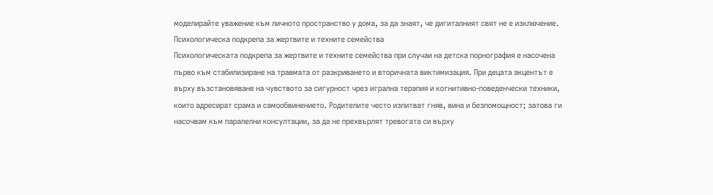моделирайте уважение към личното пространство у дома, за да знаят, че дигиталният свят не е изключение.
Психологическа подкрепа за жертвите и техните семейства
Психологическата подкрепа за жертвите и техните семейства при случаи на детска порнография е насочена първо към стабилизиране на травмата от разкриването и вторичната виктимизация. При децата акцентът е върху възстановяване на чувството за сигурност чрез игрална терапия и когнитивно-поведенчески техники, които адресират срама и самообвинението. Родителите често изпитват гняв, вина и безпомощност; затова ги насочвам към паралелни консултации, за да не прехвърлят тревогата си върху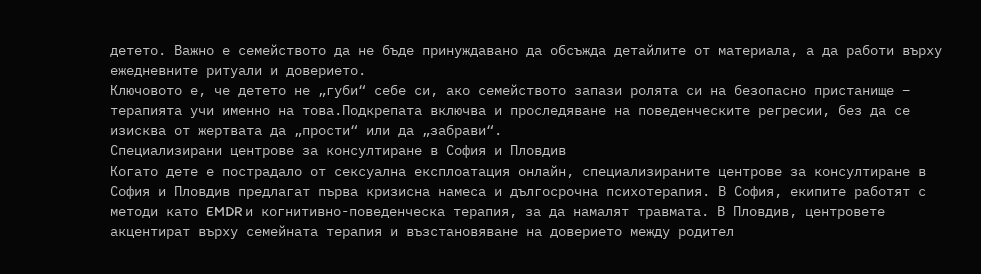детето. Важно е семейството да не бъде принуждавано да обсъжда детайлите от материала, а да работи върху ежедневните ритуали и доверието.
Ключовото е, че детето не „губи“ себе си, ако семейството запази ролята си на безопасно пристанище – терапията учи именно на това.Подкрепата включва и проследяване на поведенческите регресии, без да се изисква от жертвата да „прости“ или да „забрави“.
Специализирани центрове за консултиране в София и Пловдив
Когато дете е пострадало от сексуална експлоатация онлайн, специализираните центрове за консултиране в София и Пловдив предлагат първа кризисна намеса и дългосрочна психотерапия. В София, екипите работят с методи като EMDR и когнитивно-поведенческа терапия, за да намалят травмата. В Пловдив, центровете акцентират върху семейната терапия и възстановяване на доверието между родител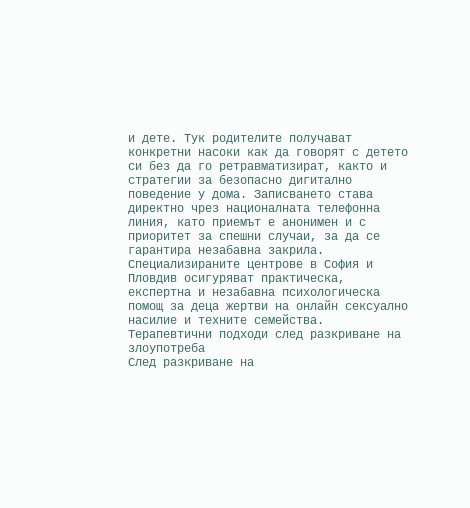и дете. Тук родителите получават конкретни насоки как да говорят с детето си без да го ретравматизират, както и стратегии за безопасно дигитално поведение у дома. Записването става директно чрез националната телефонна линия, като приемът е анонимен и с приоритет за спешни случаи, за да се гарантира незабавна закрила.
Специализираните центрове в София и Пловдив осигуряват практическа, експертна и незабавна психологическа помощ за деца жертви на онлайн сексуално насилие и техните семейства.
Терапевтични подходи след разкриване на злоупотреба
След разкриване на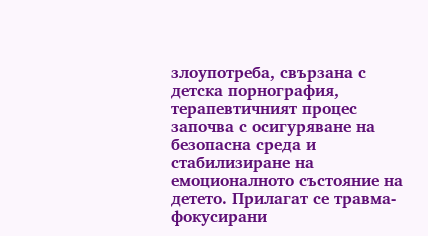злоупотреба, свързана с детска порнография, терапевтичният процес започва с осигуряване на безопасна среда и стабилизиране на емоционалното състояние на детето. Прилагат се травма-фокусирани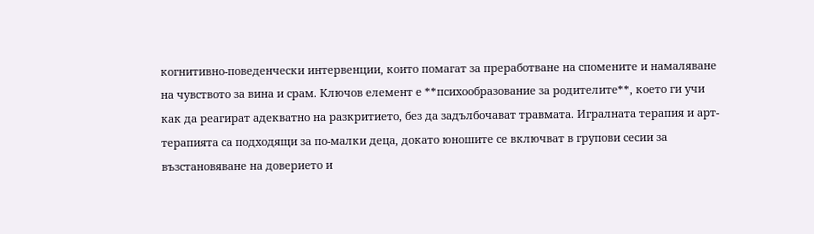когнитивно-поведенчески интервенции, които помагат за преработване на спомените и намаляване на чувството за вина и срам. Ключов елемент е **психообразование за родителите**, което ги учи как да реагират адекватно на разкритието, без да задълбочават травмата. Игралната терапия и арт-терапията са подходящи за по-малки деца, докато юношите се включват в групови сесии за възстановяване на доверието и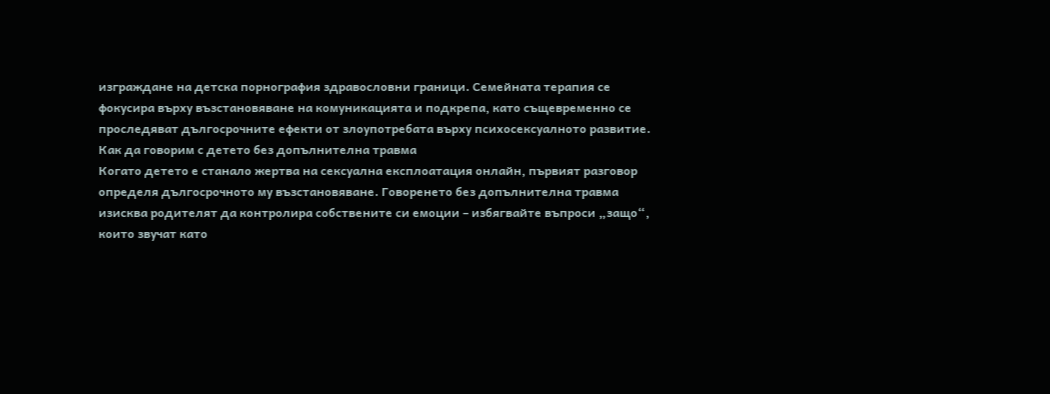изграждане на детска порнография здравословни граници. Семейната терапия се фокусира върху възстановяване на комуникацията и подкрепа, като същевременно се проследяват дългосрочните ефекти от злоупотребата върху психосексуалното развитие.
Как да говорим с детето без допълнителна травма
Когато детето е станало жертва на сексуална експлоатация онлайн, първият разговор определя дългосрочното му възстановяване. Говоренето без допълнителна травма изисква родителят да контролира собствените си емоции – избягвайте въпроси „защо“, които звучат като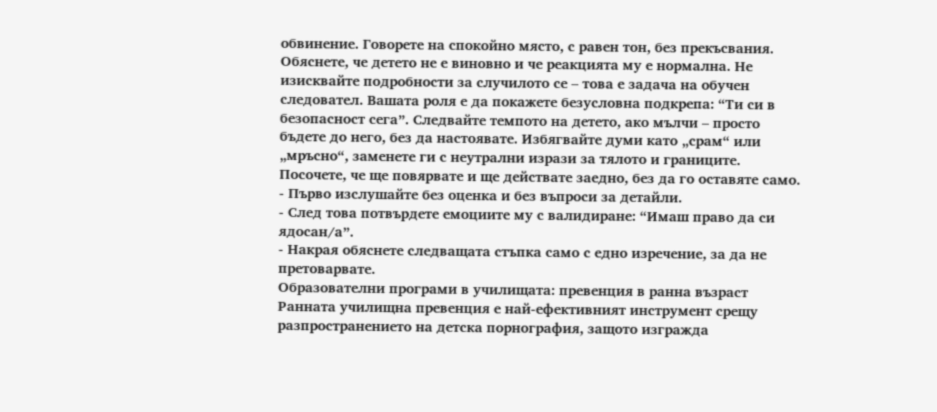обвинение. Говорете на спокойно място, с равен тон, без прекъсвания. Обяснете, че детето не е виновно и че реакцията му е нормална. Не изисквайте подробности за случилото се – това е задача на обучен следовател. Вашата роля е да покажете безусловна подкрепа: “Ти си в безопасност сега”. Следвайте темпото на детето, ако мълчи – просто бъдете до него, без да настоявате. Избягвайте думи като „срам“ или „мръсно“, заменете ги с неутрални изрази за тялото и границите. Посочете, че ще повярвате и ще действате заедно, без да го оставяте само.
- Първо изслушайте без оценка и без въпроси за детайли.
- След това потвърдете емоциите му с валидиране: “Имаш право да си ядосан/а”.
- Накрая обяснете следващата стъпка само с едно изречение, за да не претоварвате.
Образователни програми в училищата: превенция в ранна възраст
Ранната училищна превенция е най-ефективният инструмент срещу разпространението на детска порнография, защото изгражда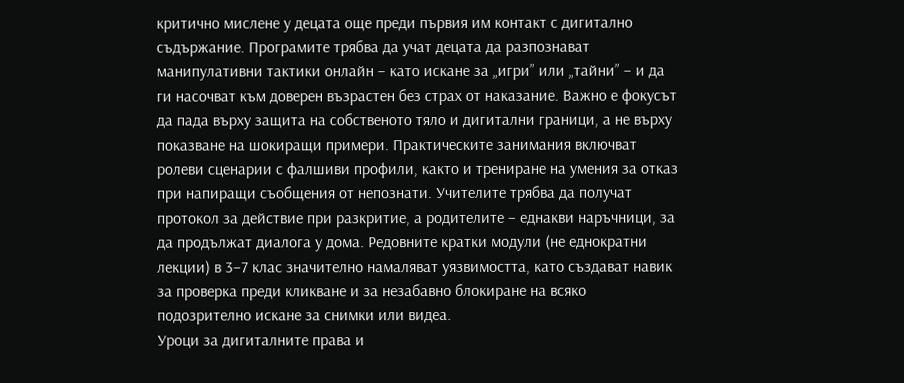критично мислене у децата още преди първия им контакт с дигитално съдържание. Програмите трябва да учат децата да разпознават манипулативни тактики онлайн – като искане за „игри” или „тайни” – и да ги насочват към доверен възрастен без страх от наказание. Важно е фокусът да пада върху защита на собственото тяло и дигитални граници, а не върху показване на шокиращи примери. Практическите занимания включват ролеви сценарии с фалшиви профили, както и трениране на умения за отказ при напиращи съобщения от непознати. Учителите трябва да получат протокол за действие при разкритие, а родителите – еднакви наръчници, за да продължат диалога у дома. Редовните кратки модули (не еднократни лекции) в 3–7 клас значително намаляват уязвимостта, като създават навик за проверка преди кликване и за незабавно блокиране на всяко подозрително искане за снимки или видеа.
Уроци за дигиталните права и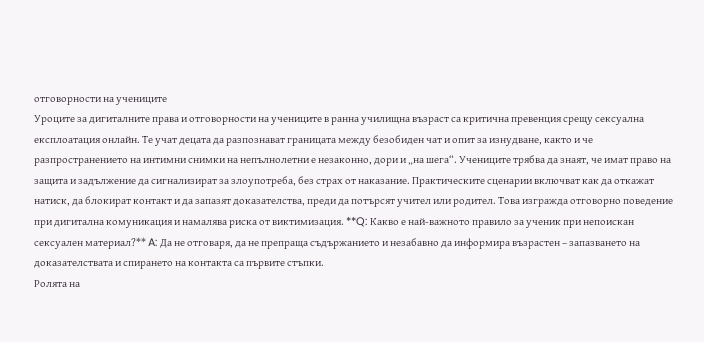отговорности на учениците
Уроците за дигиталните права и отговорности на учениците в ранна училищна възраст са критична превенция срещу сексуална експлоатация онлайн. Те учат децата да разпознават границата между безобиден чат и опит за изнудване, както и че разпространението на интимни снимки на непълнолетни е незаконно, дори и „на шега“. Учениците трябва да знаят, че имат право на защита и задължение да сигнализират за злоупотреба, без страх от наказание. Практическите сценарии включват как да откажат натиск, да блокират контакт и да запазят доказателства, преди да потърсят учител или родител. Това изгражда отговорно поведение при дигитална комуникация и намалява риска от виктимизация. **Q: Какво е най-важното правило за ученик при непоискан сексуален материал?** A: Да не отговаря, да не препраща съдържанието и незабавно да информира възрастен – запазването на доказателствата и спирането на контакта са първите стъпки.
Ролята на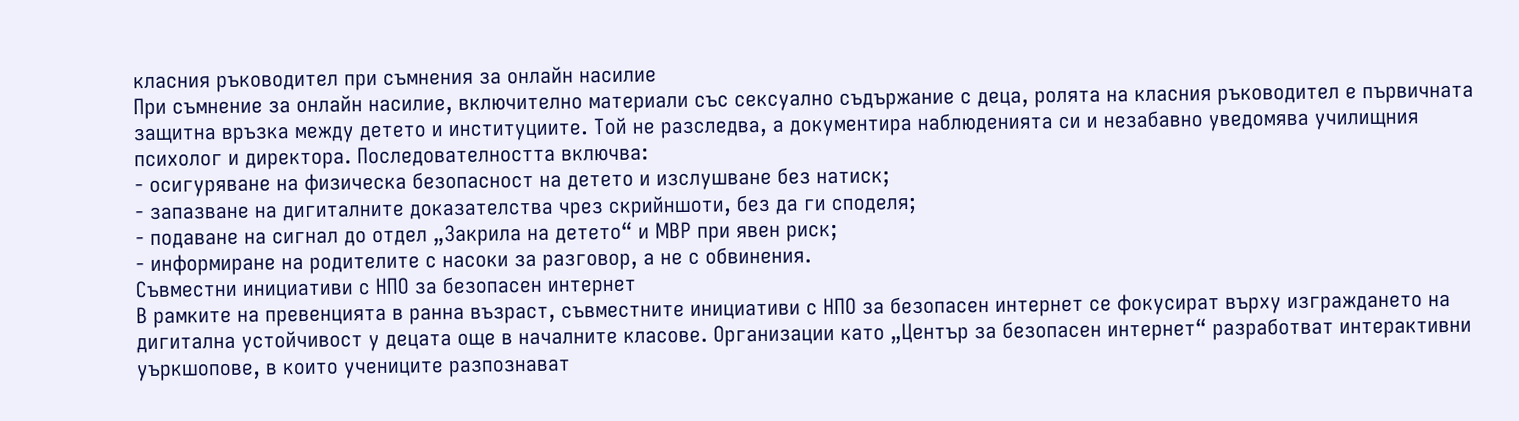класния ръководител при съмнения за онлайн насилие
При съмнение за онлайн насилие, включително материали със сексуално съдържание с деца, ролята на класния ръководител е първичната защитна връзка между детето и институциите. Той не разследва, а документира наблюденията си и незабавно уведомява училищния психолог и директора. Последователността включва:
- осигуряване на физическа безопасност на детето и изслушване без натиск;
- запазване на дигиталните доказателства чрез скрийншоти, без да ги споделя;
- подаване на сигнал до отдел „Закрила на детето“ и МВР при явен риск;
- информиране на родителите с насоки за разговор, а не с обвинения.
Съвместни инициативи с НПО за безопасен интернет
В рамките на превенцията в ранна възраст, съвместните инициативи с НПО за безопасен интернет се фокусират върху изграждането на дигитална устойчивост у децата още в началните класове. Организации като „Център за безопасен интернет“ разработват интерактивни уъркшопове, в които учениците разпознават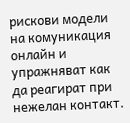рискови модели на комуникация онлайн и упражняват как да реагират при нежелан контакт.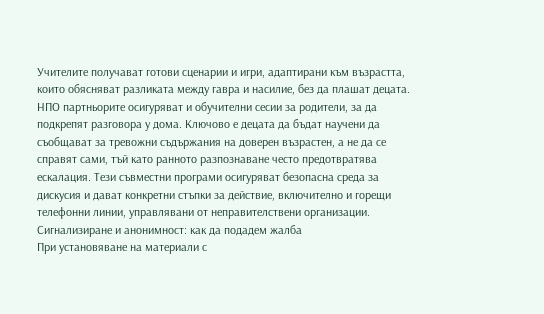Учителите получават готови сценарии и игри, адаптирани към възрастта, които обясняват разликата между гавра и насилие, без да плашат децата. НПО партньорите осигуряват и обучителни сесии за родители, за да подкрепят разговора у дома. Ключово е децата да бъдат научени да съобщават за тревожни съдържания на доверен възрастен, а не да се справят сами, тъй като ранното разпознаване често предотвратява ескалация. Тези съвместни програми осигуряват безопасна среда за дискусия и дават конкретни стъпки за действие, включително и горещи телефонни линии, управлявани от неправителствени организации.
Сигнализиране и анонимност: как да подадем жалба
При установяване на материали с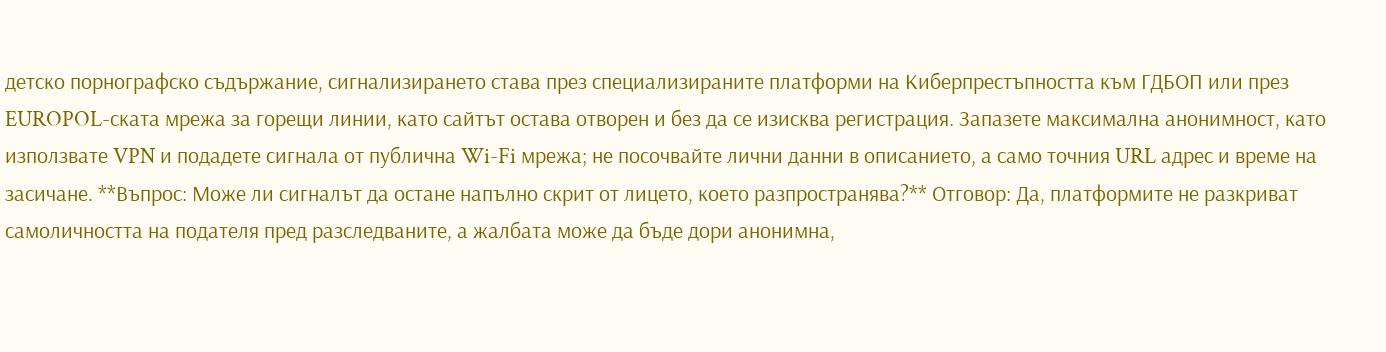детско порнографско съдържание, сигнализирането става през специализираните платформи на Киберпрестъпността към ГДБОП или през EUROPOL-ската мрежа за горещи линии, като сайтът остава отворен и без да се изисква регистрация. Запазете максимална анонимност, като използвате VPN и подадете сигнала от публична Wi-Fi мрежа; не посочвайте лични данни в описанието, а само точния URL адрес и време на засичане. **Въпрос: Може ли сигналът да остане напълно скрит от лицето, което разпространява?** Отговор: Да, платформите не разкриват самоличността на подателя пред разследваните, а жалбата може да бъде дори анонимна,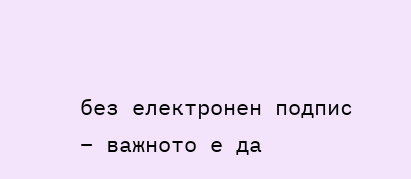без електронен подпис – важното е да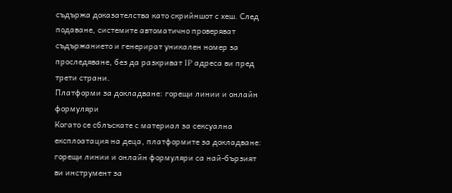съдържа доказателства като скрийншот с хеш. След подаване, системите автоматично проверяват съдържанието и генерират уникален номер за проследяване, без да разкриват IP адреса ви пред трети страни.
Платформи за докладване: горещи линии и онлайн формуляри
Когато се сблъскате с материал за сексуална експлоатация на деца, платформите за докладване: горещи линии и онлайн формуляри са най-бързият ви инструмент за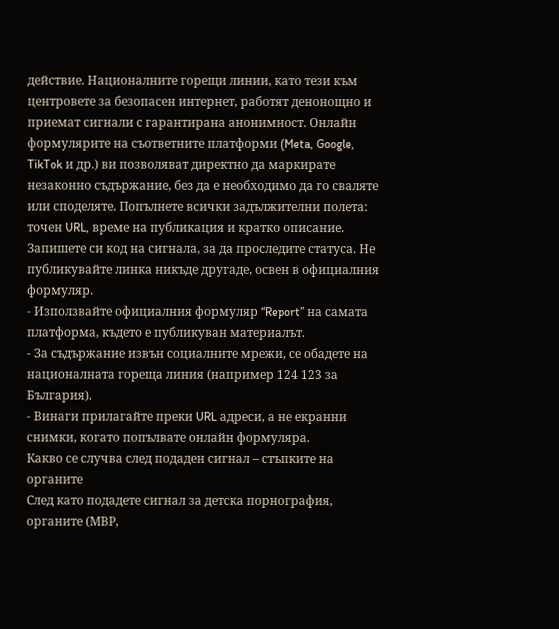действие. Националните горещи линии, като тези към центровете за безопасен интернет, работят денонощно и приемат сигнали с гарантирана анонимност. Онлайн формулярите на съответните платформи (Meta, Google, TikTok и др.) ви позволяват директно да маркирате незаконно съдържание, без да е необходимо да го сваляте или споделяте. Попълнете всички задължителни полета: точен URL, време на публикация и кратко описание. Запишете си код на сигнала, за да проследите статуса. Не публикувайте линка никъде другаде, освен в официалния формуляр.
- Използвайте официалния формуляр “Report” на самата платформа, където е публикуван материалът.
- За съдържание извън социалните мрежи, се обадете на националната гореща линия (например 124 123 за България).
- Винаги прилагайте преки URL адреси, а не екранни снимки, когато попълвате онлайн формуляра.
Какво се случва след подаден сигнал – стъпките на органите
След като подадете сигнал за детска порнография, органите (МВР,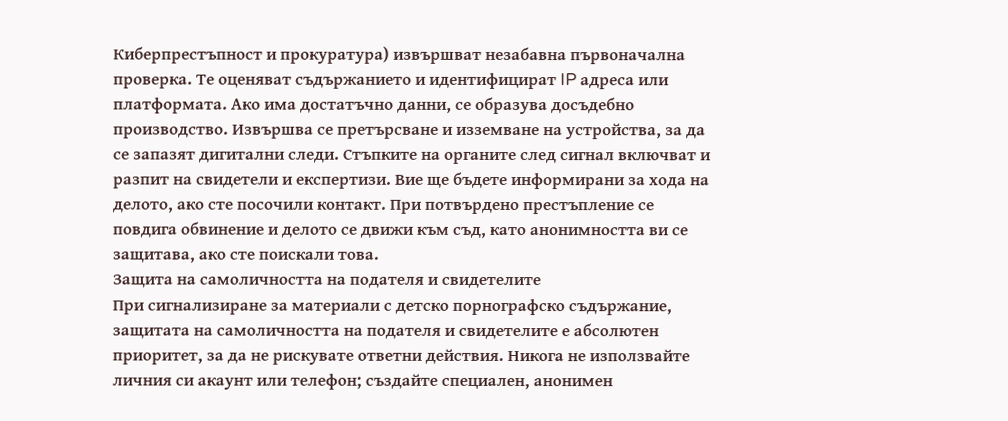Киберпрестъпност и прокуратура) извършват незабавна първоначална проверка. Те оценяват съдържанието и идентифицират IP адреса или платформата. Ако има достатъчно данни, се образува досъдебно производство. Извършва се претърсване и изземване на устройства, за да се запазят дигитални следи. Стъпките на органите след сигнал включват и разпит на свидетели и експертизи. Вие ще бъдете информирани за хода на делото, ако сте посочили контакт. При потвърдено престъпление се повдига обвинение и делото се движи към съд, като анонимността ви се защитава, ако сте поискали това.
Защита на самоличността на подателя и свидетелите
При сигнализиране за материали с детско порнографско съдържание, защитата на самоличността на подателя и свидетелите е абсолютен приоритет, за да не рискувате ответни действия. Никога не използвайте личния си акаунт или телефон; създайте специален, анонимен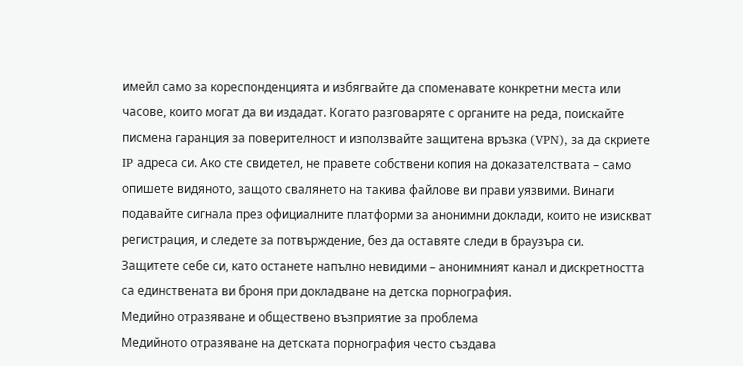имейл само за кореспонденцията и избягвайте да споменавате конкретни места или часове, които могат да ви издадат. Когато разговаряте с органите на реда, поискайте писмена гаранция за поверителност и използвайте защитена връзка (VPN), за да скриете IP адреса си. Ако сте свидетел, не правете собствени копия на доказателствата – само опишете видяното, защото свалянето на такива файлове ви прави уязвими. Винаги подавайте сигнала през официалните платформи за анонимни доклади, които не изискват регистрация, и следете за потвърждение, без да оставяте следи в браузъра си.
Защитете себе си, като останете напълно невидими – анонимният канал и дискретността са единствената ви броня при докладване на детска порнография.
Медийно отразяване и обществено възприятие за проблема
Медийното отразяване на детската порнография често създава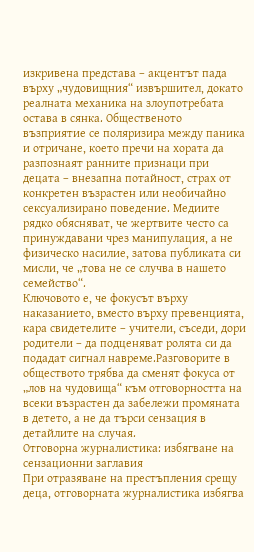изкривена представа – акцентът пада върху „чудовищния“ извършител, докато реалната механика на злоупотребата остава в сянка. Общественото възприятие се поляризира между паника и отричане, което пречи на хората да разпознаят ранните признаци при децата – внезапна потайност, страх от конкретен възрастен или необичайно сексуализирано поведение. Медиите рядко обясняват, че жертвите често са принуждавани чрез манипулация, а не физическо насилие, затова публиката си мисли, че „това не се случва в нашето семейство“.
Ключовото е, че фокусът върху наказанието, вместо върху превенцията, кара свидетелите – учители, съседи, дори родители – да подценяват ролята си да подадат сигнал навреме.Разговорите в обществото трябва да сменят фокуса от „лов на чудовища“ към отговорността на всеки възрастен да забележи промяната в детето, а не да търси сензация в детайлите на случая.
Отговорна журналистика: избягване на сензационни заглавия
При отразяване на престъпления срещу деца, отговорната журналистика избягва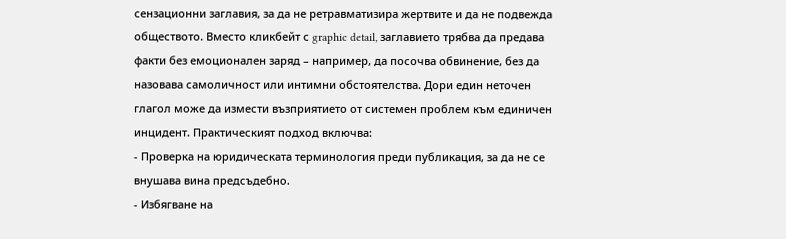сензационни заглавия, за да не ретравматизира жертвите и да не подвежда обществото. Вместо кликбейт с graphic detail, заглавието трябва да предава факти без емоционален заряд – например, да посочва обвинение, без да назовава самоличност или интимни обстоятелства. Дори един неточен глагол може да измести възприятието от системен проблем към единичен инцидент. Практическият подход включва:
- Проверка на юридическата терминология преди публикация, за да не се внушава вина предсъдебно.
- Избягване на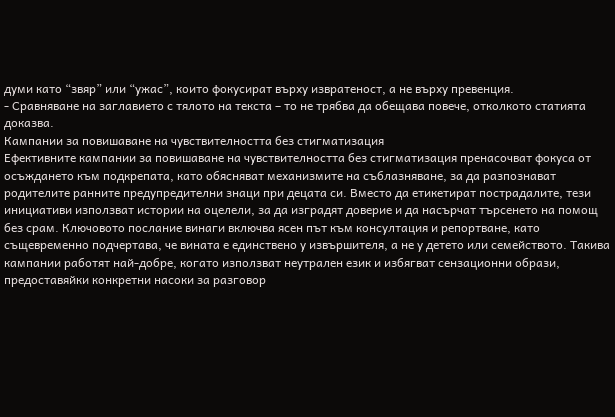думи като “звяр” или “ужас”, които фокусират върху извратеност, а не върху превенция.
- Сравняване на заглавието с тялото на текста – то не трябва да обещава повече, отколкото статията доказва.
Кампании за повишаване на чувствителността без стигматизация
Ефективните кампании за повишаване на чувствителността без стигматизация пренасочват фокуса от осъждането към подкрепата, като обясняват механизмите на съблазняване, за да разпознават родителите ранните предупредителни знаци при децата си. Вместо да етикетират пострадалите, тези инициативи използват истории на оцелели, за да изградят доверие и да насърчат търсенето на помощ без срам. Ключовото послание винаги включва ясен път към консултация и репортване, като същевременно подчертава, че вината е единствено у извършителя, а не у детето или семейството. Такива кампании работят най-добре, когато използват неутрален език и избягват сензационни образи, предоставяйки конкретни насоки за разговор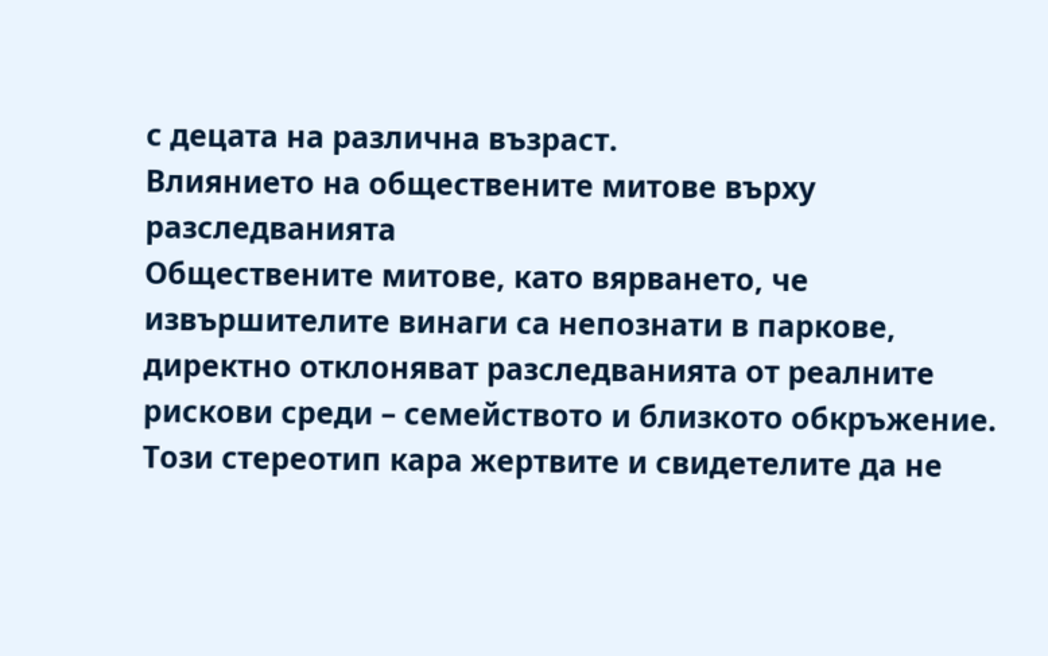с децата на различна възраст.
Влиянието на обществените митове върху разследванията
Обществените митове, като вярването, че извършителите винаги са непознати в паркове, директно отклоняват разследванията от реалните рискови среди – семейството и близкото обкръжение. Този стереотип кара жертвите и свидетелите да не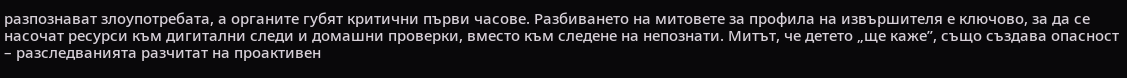разпознават злоупотребата, а органите губят критични първи часове. Разбиването на митовете за профила на извършителя е ключово, за да се насочат ресурси към дигитални следи и домашни проверки, вместо към следене на непознати. Митът, че детето „ще каже”, също създава опасност – разследванията разчитат на проактивен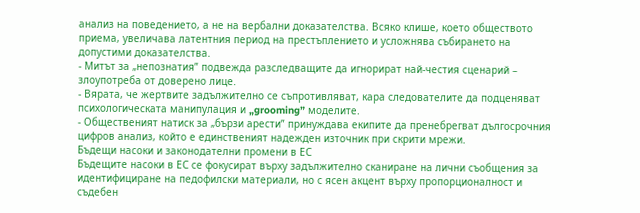анализ на поведението, а не на вербални доказателства. Всяко клише, което обществото приема, увеличава латентния период на престъплението и усложнява събирането на допустими доказателства.
- Митът за „непознатия” подвежда разследващите да игнорират най-честия сценарий – злоупотреба от доверено лице.
- Вярата, че жертвите задължително се съпротивляват, кара следователите да подценяват психологическата манипулация и „grooming” моделите.
- Общественият натиск за „бързи арести” принуждава екипите да пренебрегват дългосрочния цифров анализ, който е единственият надежден източник при скрити мрежи.
Бъдещи насоки и законодателни промени в ЕС
Бъдещите насоки в ЕС се фокусират върху задължително сканиране на лични съобщения за идентифициране на педофилски материали, но с ясен акцент върху пропорционалност и съдебен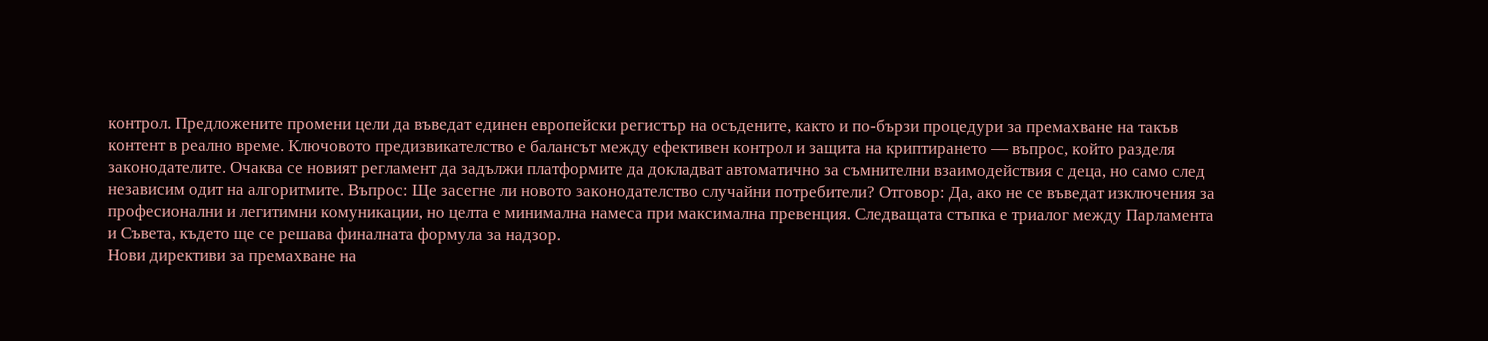контрол. Предложените промени цели да въведат единен европейски регистър на осъдените, както и по-бързи процедури за премахване на такъв контент в реално време. Ключовото предизвикателство е балансът между ефективен контрол и защита на криптирането — въпрос, който разделя законодателите. Очаква се новият регламент да задължи платформите да докладват автоматично за съмнителни взаимодействия с деца, но само след независим одит на алгоритмите. Въпрос: Ще засегне ли новото законодателство случайни потребители? Отговор: Да, ако не се въведат изключения за професионални и легитимни комуникации, но целта е минимална намеса при максимална превенция. Следващата стъпка е триалог между Парламента и Съвета, където ще се решава финалната формула за надзор.
Нови директиви за премахване на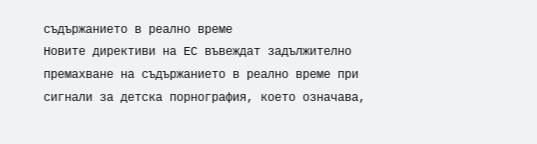съдържанието в реално време
Новите директиви на ЕС въвеждат задължително премахване на съдържанието в реално време при сигнали за детска порнография, което означава,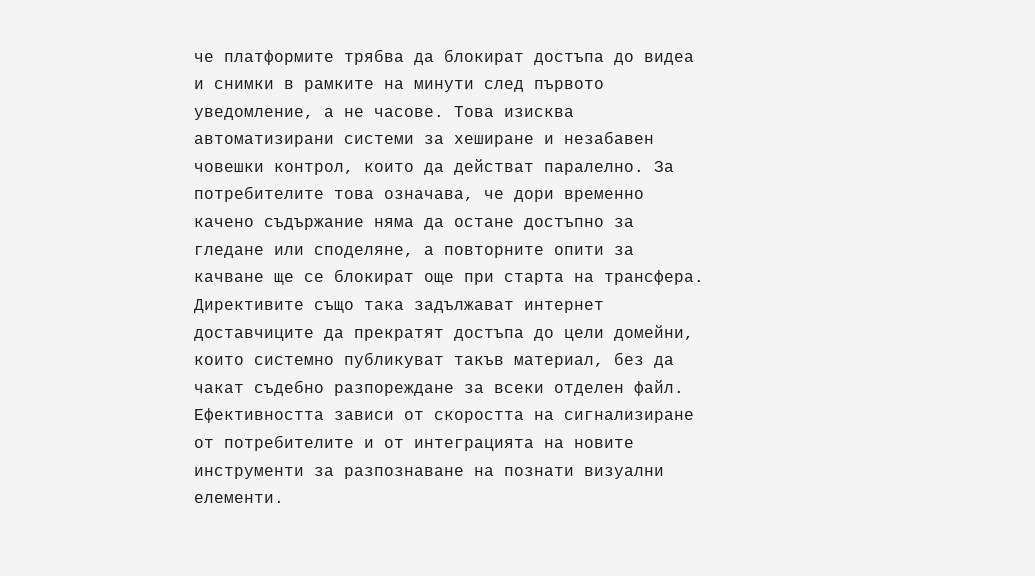че платформите трябва да блокират достъпа до видеа и снимки в рамките на минути след първото уведомление, а не часове. Това изисква автоматизирани системи за хеширане и незабавен човешки контрол, които да действат паралелно. За потребителите това означава, че дори временно качено съдържание няма да остане достъпно за гледане или споделяне, а повторните опити за качване ще се блокират още при старта на трансфера. Директивите също така задължават интернет доставчиците да прекратят достъпа до цели домейни, които системно публикуват такъв материал, без да чакат съдебно разпореждане за всеки отделен файл. Ефективността зависи от скоростта на сигнализиране от потребителите и от интеграцията на новите инструменти за разпознаване на познати визуални елементи.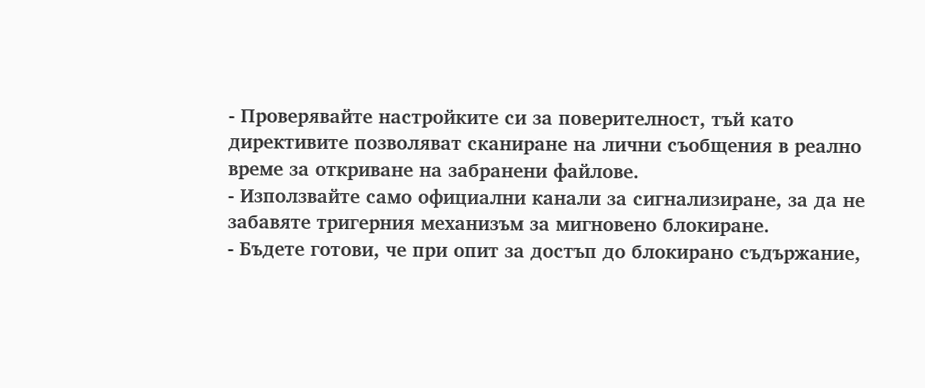- Проверявайте настройките си за поверителност, тъй като директивите позволяват сканиране на лични съобщения в реално време за откриване на забранени файлове.
- Използвайте само официални канали за сигнализиране, за да не забавяте тригерния механизъм за мигновено блокиране.
- Бъдете готови, че при опит за достъп до блокирано съдържание,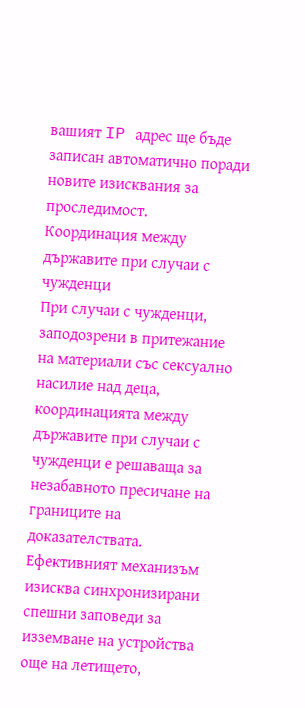вашият IP адрес ще бъде записан автоматично поради новите изисквания за проследимост.
Координация между държавите при случаи с чужденци
При случаи с чужденци, заподозрени в притежание на материали със сексуално насилие над деца, координацията между държавите при случаи с чужденци е решаваща за незабавното пресичане на границите на доказателствата. Ефективният механизъм изисква синхронизирани спешни заповеди за изземване на устройства още на летището,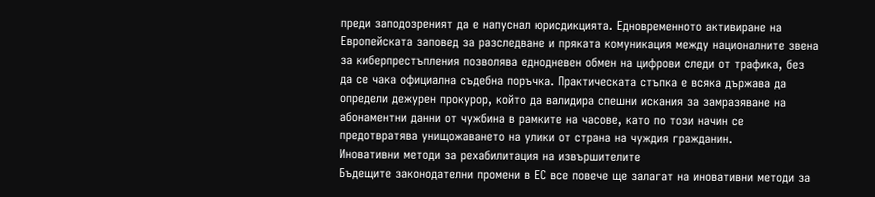преди заподозреният да е напуснал юрисдикцията. Едновременното активиране на Европейската заповед за разследване и пряката комуникация между националните звена за киберпрестъпления позволява еднодневен обмен на цифрови следи от трафика, без да се чака официална съдебна поръчка. Практическата стъпка е всяка държава да определи дежурен прокурор, който да валидира спешни искания за замразяване на абонаментни данни от чужбина в рамките на часове, като по този начин се предотвратява унищожаването на улики от страна на чуждия гражданин.
Иновативни методи за рехабилитация на извършителите
Бъдещите законодателни промени в ЕС все повече ще залагат на иновативни методи за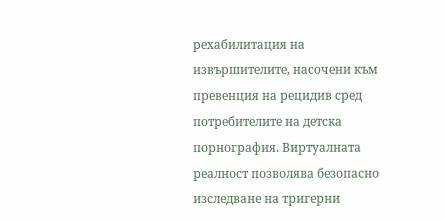рехабилитация на извършителите, насочени към превенция на рецидив сред потребителите на детска порнография. Виртуалната реалност позволява безопасно изследване на тригерни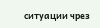ситуации чрез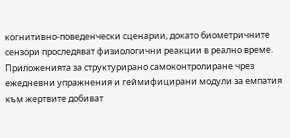когнитивно-поведенчески сценарии, докато биометричните сензори проследяват физиологични реакции в реално време. Приложенията за структурирано самоконтролиране чрез ежедневни упражнения и геймифицирани модули за емпатия към жертвите добиват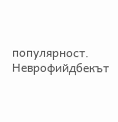популярност. Неврофийдбекът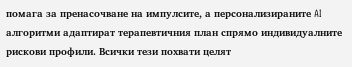помага за пренасочване на импулсите, а персонализираните AI алгоритми адаптират терапевтичния план спрямо индивидуалните рискови профили. Всички тези похвати целят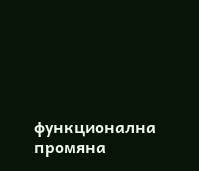функционална промяна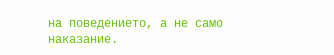на поведението, а не само наказание.